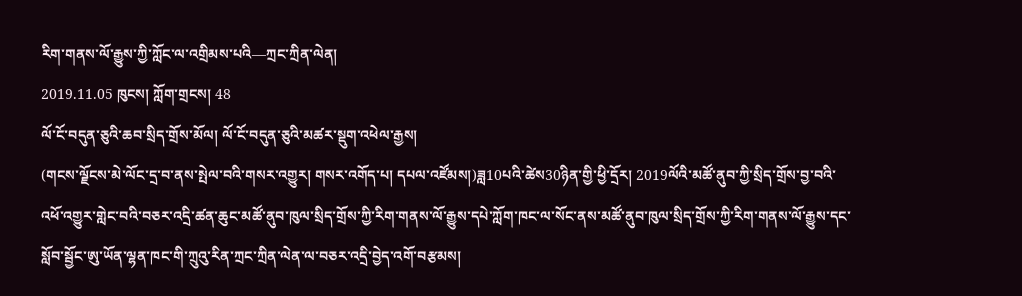རིག་གནས་ལོ་རྒྱུས་ཀྱི་ཀློང་ལ་འགྲིམས་པའི—ཀྲང་ཀྲིན་ལེན།
2019.11.05 ཁུངས། ཀློག་གྲངས། 48
ལོ་ངོ་བདུན་ཅུའི་ཆབ་སྲིད་གྲོས་མོལ། ལོ་ངོ་བདུན་ཅུའི་མཚར་སྡུག་འཕེལ་རྒྱས།
(གངས་ལྗོངས་མེ་ལོང་དྲ་བ་ནས་སྤེལ་བའི་གསར་འགྱུར། གསར་འགོད་པ། དཔལ་འཛོམས།)ཟླ10པའི་ཚེས30ཉིན་གྱི་ཕྱི་དྲོར། 2019ལོའི་མཚོ་ནུབ་ཀྱི་སྲིད་གྲོས་བྱ་བའི་འཕོ་འགྱུར་གླེང་བའི་བཅར་འདྲི་ཚན་ཆུང་མཚོ་ནུབ་ཁུལ་སྲིད་གྲོས་ཀྱི་རིག་གནས་ལོ་རྒྱུས་དཔེ་ཀློག་ཁང་ལ་སོང་ནས་མཚོ་ནུབ་ཁུལ་སྲིད་གྲོས་ཀྱི་རིག་གནས་ལོ་རྒྱུས་དང་སློབ་སྦྱོང་ཨུ་ཡོན་ལྷན་ཁང་གི་ཀྲུའུ་རིན་ཀྲང་ཀྲིན་ལེན་ལ་བཅར་འདྲི་བྱེད་འགོ་བརྩམས།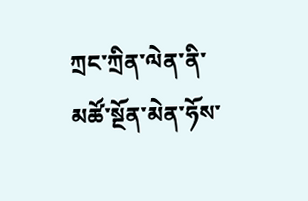ཀྲང་ཀྲིན་ལེན་ནི་མཚོ་སྔོན་མེན་ཧོས་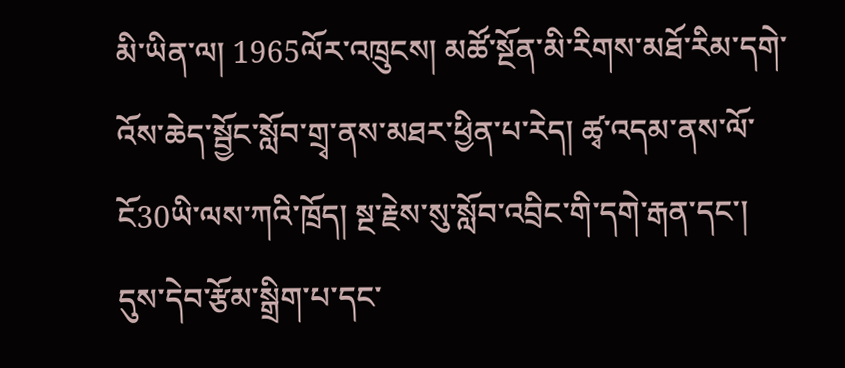མི་ཡིན་ལ། 1965ལོར་འཁྲུངས། མཚོ་སྔོན་མི་རིགས་མཐོ་རིམ་དགེ་འོས་ཆེད་སྦྱོང་སློབ་གྲྭ་ནས་མཐར་ཕྱིན་པ་རེད། ཚྭ་འདམ་ནས་ལོ་ངོ30ཡི་ལས་ཀའི་ཁྲོད། སྔ་རྗེས་སུ་སློབ་འབྲིང་གི་དགེ་རྒན་དང་། དུས་དེབ་རྩོམ་སྒྲིག་པ་དང་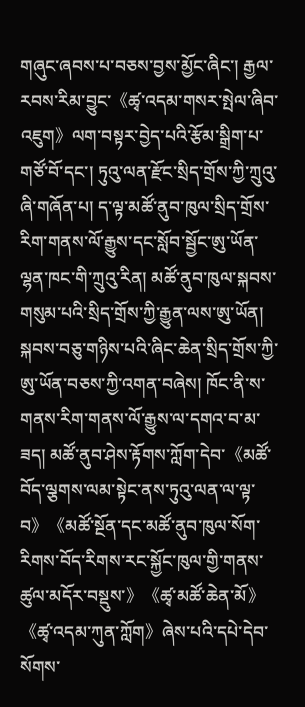གཞུང་ཞབས་པ་བཅས་བྱས་མྱོང་ཞིང་། རྒྱལ་རབས་རིམ་བྱུང་《ཚྭ་འདམ་གསར་སྤེལ་ཞིབ་འཇུག》ལག་བསྟར་བྱེད་པའི་རྩོམ་སྒྲིག་པ་གཙོ་བོ་དང་། ཏུའུ་ལན་རྫོང་སྲིད་གྲོས་ཀྱི་ཀྲུའུ་ཞི་གཞོན་པ། ད་ལྟ་མཚོ་ནུབ་ཁུལ་སྲིད་གྲོས་རིག་གནས་ལོ་རྒྱུས་དང་སློབ་སྦྱོང་ཨུ་ཡོན་ལྷན་ཁང་གི་ཀྲུའུ་རིན། མཚོ་ནུབ་ཁུལ་སྐབས་གསུམ་པའི་སྲིད་གྲོས་ཀྱི་རྒྱུན་ལས་ཨུ་ཡོན། སྐབས་བཅུ་གཉིས་པའི་ཞིང་ཆེན་སྲིད་གྲོས་ཀྱི་ཨུ་ཡོན་བཅས་ཀྱི་འགན་བཞེས། ཁོང་ནི་ས་གནས་རིག་གནས་ལོ་རྒྱུས་ལ་དགའ་བ་མ་ཟད། མཚོ་ནུབ་ཤེས་རྟོགས་ཀློག་དེབ་《མཚོ་བོད་ལྕགས་ལམ་སྟེང་ནས་ཏུའུ་ལན་ལ་ལྟ་བ》《མཚོ་སྔོན་དང་མཚོ་ནུབ་ཁུལ་སོག་རིགས་བོད་རིགས་རང་སྐྱོང་ཁུལ་གྱི་གནས་ཚུལ་མདོར་བསྡུས་》《ཚྭ་མཚོ་ཆེན་མོ》《ཚྭ་འདམ་ཀུན་ཀློག》ཞེས་པའི་དཔེ་དེབ་སོགས་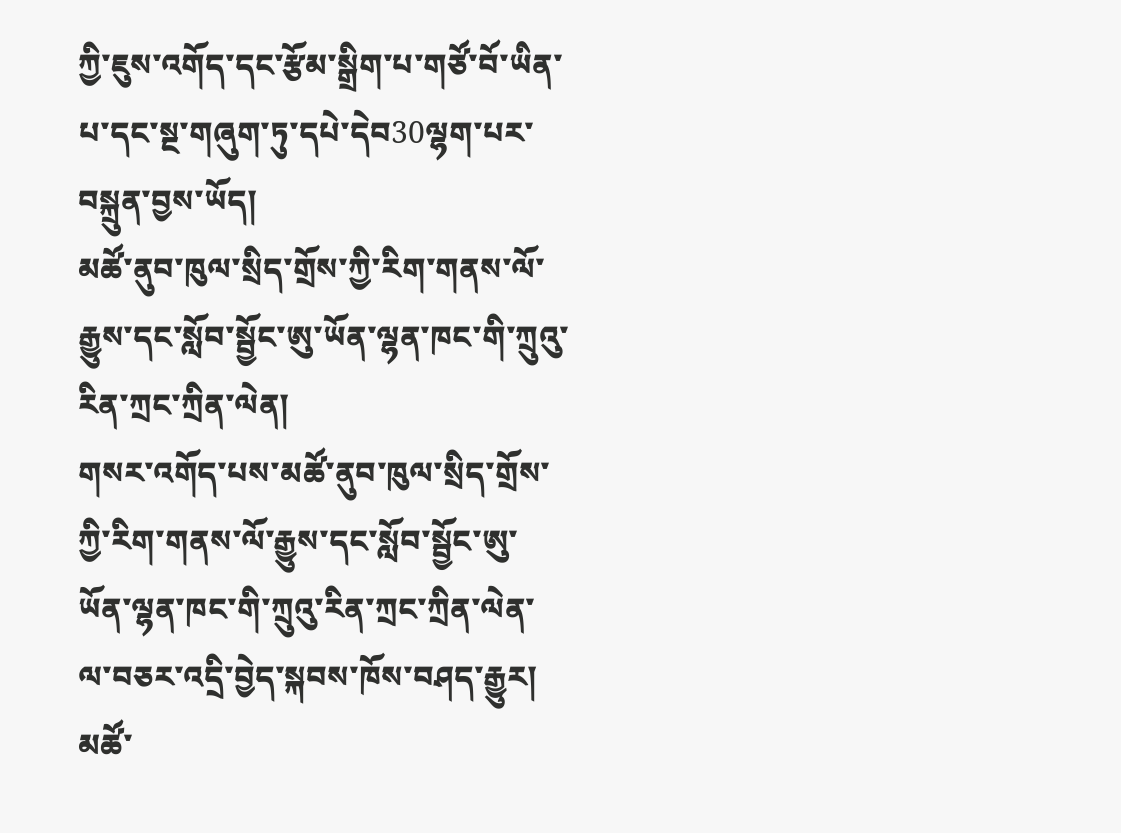ཀྱི་ཇུས་འགོད་དང་རྩོམ་སྒྲིག་པ་གཙོ་བོ་ཡིན་པ་དང་སྔ་གཞུག་ཏུ་དཔེ་དེབ30ལྷག་པར་བསྐྲུན་བྱས་ཡོད།
མཚོ་ནུབ་ཁུལ་སྲིད་གྲོས་ཀྱི་རིག་གནས་ལོ་རྒྱུས་དང་སློབ་སྦྱོང་ཨུ་ཡོན་ལྷན་ཁང་གི་ཀྲུའུ་རིན་ཀྲང་ཀྲིན་ལེན།
གསར་འགོད་པས་མཚོ་ནུབ་ཁུལ་སྲིད་གྲོས་ཀྱི་རིག་གནས་ལོ་རྒྱུས་དང་སློབ་སྦྱོང་ཨུ་ཡོན་ལྷན་ཁང་གི་ཀྲུའུ་རིན་ཀྲང་ཀྲིན་ལེན་ལ་བཅར་འདྲི་བྱེད་སྐབས་ཁོས་བཤད་རྒྱུར། མཚོ་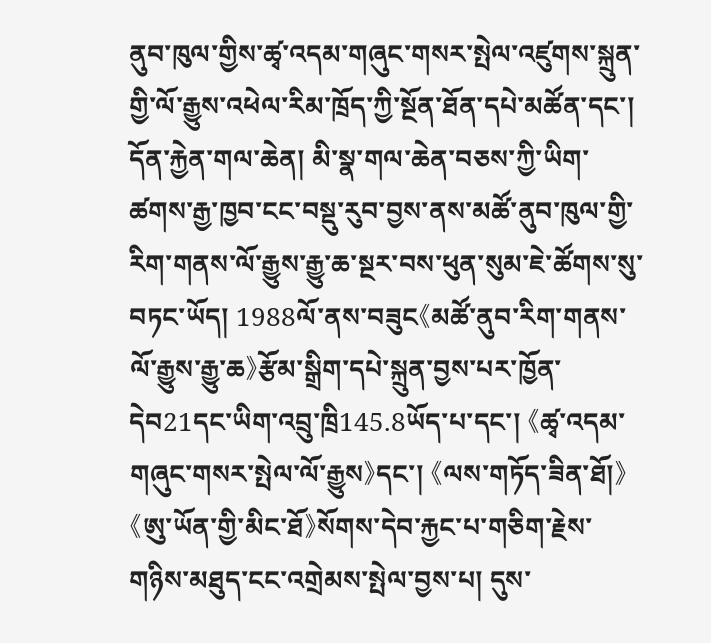ནུབ་ཁུལ་གྱིས་ཚྭ་འདམ་གཞུང་གསར་སྤེལ་འཛུགས་སྐྲུན་གྱི་ལོ་རྒྱུས་འཕེལ་རིམ་ཁྲོད་ཀྱི་སྔོན་ཐོན་དཔེ་མཚོན་དང་། དོན་རྐྱེན་གལ་ཆེན། མི་སྣ་གལ་ཆེན་བཅས་ཀྱི་ཡིག་ཚགས་རྒྱ་ཁྱབ་ངང་བསྡུ་རུབ་བྱས་ནས་མཚོ་ནུབ་ཁུལ་གྱི་རིག་གནས་ལོ་རྒྱུས་རྒྱུ་ཆ་སྔར་བས་ཕུན་སུམ་ཇེ་ཚོགས་སུ་བཏང་ཡོད། 1988ལོ་ནས་བཟུང《མཚོ་ནུབ་རིག་གནས་ལོ་རྒྱུས་རྒྱུ་ཆ》རྩོམ་སྒྲིག་དཔེ་སྐྲུན་བྱས་པར་ཁྱོན་དེབ21དང་ཡིག་འབྲུ་ཁྲི145.8ཡོད་པ་དང་། 《ཚྭ་འདམ་གཞུང་གསར་སྤེལ་ལོ་རྒྱུས》དང་། 《ལས་གཏོད་ཟིན་ཐོ།》 《ཨུ་ཡོན་གྱི་མིང་ཐོ》སོགས་དེབ་རྐྱང་པ་གཅིག་རྗེས་གཉིས་མཐུད་ངང་འགྲེམས་སྤེལ་བྱས་པ། དུས་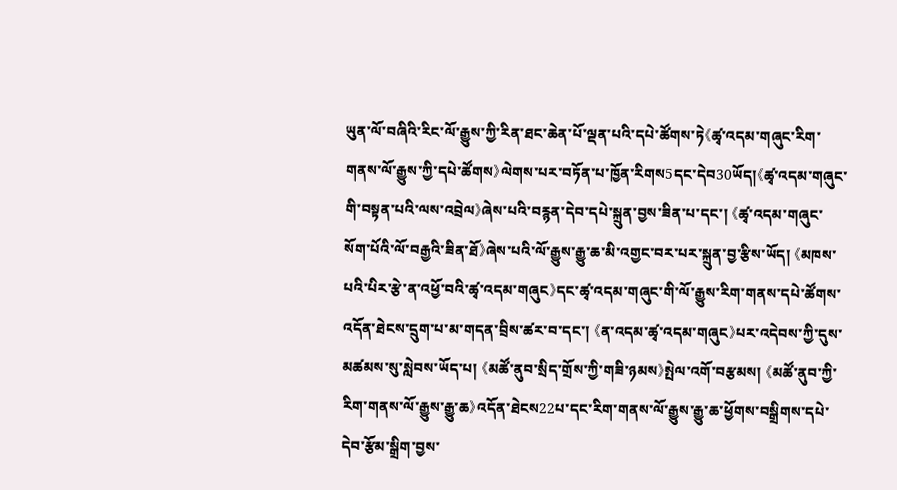ཡུན་ལོ་བཞིའི་རིང་ལོ་རྒྱུས་ཀྱི་རིན་ཐང་ཆེན་པོ་ལྡན་པའི་དཔེ་ཚོགས་ཏེ《ཚྭ་འདམ་གཞུང་རིག་གནས་ལོ་རྒྱུས་ཀྱི་དཔེ་ཚོགས》ལེགས་པར་བཏོན་པ་ཁྱོན་རིགས5དང་དེབ30ཡོད།《ཚྭ་འདམ་གཞུང་གི་བསྟན་པའི་ལས་འབྲེལ》ཞེས་པའི་བརྙན་དེབ་དཔེ་སྐྲུན་བྱས་ཟིན་པ་དང་། 《ཚྭ་འདམ་གཞུང་སོག་པོའི་ལོ་བརྒྱའི་ཟིན་ཐོ》ཞེས་པའི་ལོ་རྒྱུས་རྒྱུ་ཆ་མི་འགྱང་བར་པར་སྐྲུན་བྱ་རྩིས་ཡོད། 《མཁས་པའི་པིར་རྩེ་ན་འཕྱོ་བའི་ཚྭ་འདམ་གཞུང》དང་ཚྭ་འདམ་གཞུང་གི་ལོ་རྒྱུས་རིག་གནས་དཔེ་ཚོགས་འདོན་ཐེངས་དྲུག་པ་མ་གདན་བྲིས་ཚར་བ་དང་། 《ན་འདམ་ཚྭ་འདམ་གཞུང》པར་འདེབས་ཀྱི་དུས་མཚམས་སུ་སླེབས་ཡོད་པ། 《མཚོ་ནུབ་སྲིད་གྲོས་ཀྱི་གཟི་ཉམས》སྤེལ་འགོ་བརྩམས། 《མཚོ་ནུབ་ཀྱི་རིག་གནས་ལོ་རྒྱུས་རྒྱུ་ཆ》འདོན་ཐེངས22པ་དང་རིག་གནས་ལོ་རྒྱུས་རྒྱུ་ཆ་ཕྱོགས་བསྒྲིགས་དཔེ་དེབ་རྩོམ་སྒྲིག་བྱས་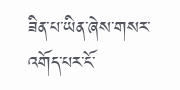ཟིན་པ་ཡིན་ཞེས་གསར་འགོད་པར་ངོ་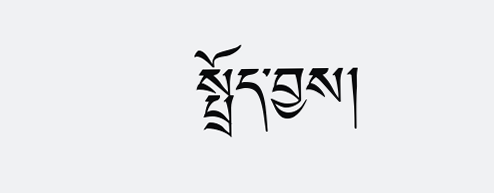སྤྲོད་བྱས།